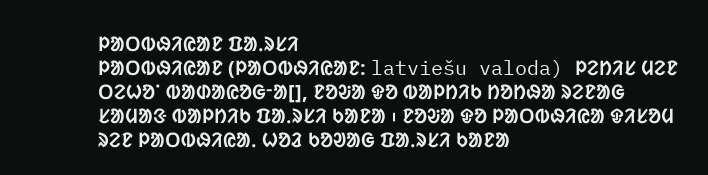ᱞᱟᱛᱵᱷᱤᱭᱟᱱ ᱯᱟᱹᱨᱥᱤ
ᱞᱟᱛᱵᱷᱤᱭᱟᱱ (ᱞᱟᱛᱵᱷᱤᱭᱟᱱ: latviešu valoda) ᱞᱮᱴᱤᱥ ᱢᱮᱱ ᱛᱮᱦᱚᱸ ᱵᱟᱰᱟᱭᱚᱜᱼᱟ[], ᱱᱚᱶᱟ ᱫᱚ ᱵᱟᱞᱴᱤᱠ ᱴᱚᱴᱷᱟ ᱨᱮᱱᱟᱜ ᱥᱟᱢᱟᱝ ᱵᱟᱞᱴᱤᱠ ᱯᱟᱹᱨᱥᱤ ᱠᱟᱱᱟ ᱾ ᱱᱚᱶᱟ ᱫᱚ ᱞᱟᱛᱵᱷᱤᱭᱟ ᱫᱤᱥᱚᱢ ᱨᱮᱱ ᱞᱟᱛᱵᱷᱤᱭᱟᱹ ᱦᱚᱲ ᱠᱚᱣᱟᱜ ᱯᱟᱹᱨᱥᱤ ᱠᱟᱱᱟ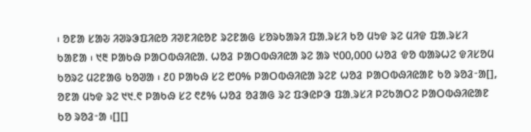᱾ ᱚᱱᱟ ᱥᱟᱶ ᱤᱣᱨᱳᱯᱤᱭᱚ ᱤᱣᱱᱤᱭᱚᱱ ᱨᱮᱱᱟᱜ ᱥᱚᱨᱠᱟᱨᱤ ᱯᱟᱹᱨᱥᱤ ᱠᱚ ᱢᱩᱫ ᱨᱮ ᱢᱤᱫ ᱯᱟᱹᱨᱥᱤ ᱠᱟᱱᱟ ᱾ ᱑᱓ ᱞᱟᱠᱷ ᱞᱟᱛᱵᱷᱤᱭᱟᱹ ᱦᱚᱲ ᱞᱟᱛᱵᱷᱤᱭᱟ ᱨᱮ ᱟᱨ ᱑᱐᱐,᱐᱐᱐ ᱦᱚᱲ ᱫᱚ ᱵᱟᱨᱦᱮ ᱫᱤᱥᱚᱢ ᱠᱚᱨᱮ ᱢᱮᱱᱟᱜ ᱠᱚᱣᱟ ᱾ ᱒᱐ ᱞᱟᱠᱷ ᱥᱮ ᱘᱐% ᱞᱟᱛᱵᱷᱤᱭᱟ ᱨᱮᱱ ᱦᱚᱲ ᱞᱟᱛᱵᱷᱤᱭᱟᱱ ᱠᱚ ᱨᱚᱲᱼᱟ[], ᱚᱱᱟ ᱢᱩᱫ ᱨᱮ ᱑᱑.᱖ ᱞᱟᱠᱷ ᱥᱮ ᱖᱒% ᱦᱚᱲ ᱚᱲᱟᱜ ᱨᱮ ᱯᱳᱭᱞᱳ ᱯᱟᱹᱨᱥᱤ ᱞᱮᱠᱟᱛᱮ ᱞᱟᱛᱵᱷᱤᱭᱟᱱ ᱠᱚ ᱨᱚᱲᱼᱟ ᱾[][]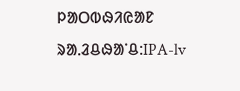ᱞᱟᱛᱵᱷᱤᱭᱟᱱ
ᱨᱟᱹᱲᱪᱷᱟᱸᱪ:IPA-lv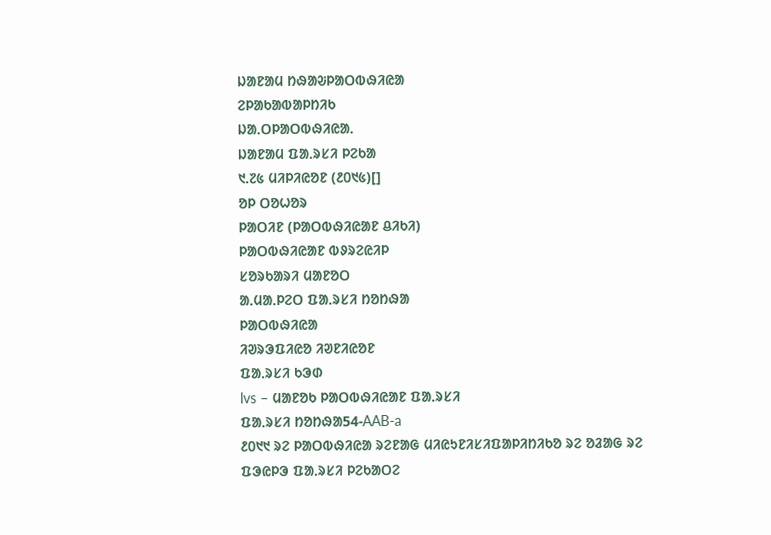ᱡᱟᱱᱟᱢ ᱴᱷᱟᱶᱞᱟᱛᱵᱷᱤᱭᱟ
ᱮᱞᱟᱠᱟᱵᱟᱞᱴᱤᱠ
ᱡᱟᱹᱛᱞᱟᱛᱵᱷᱤᱭᱟᱹ
ᱡᱟᱱᱟᱢ ᱯᱟᱹᱨᱥᱤ ᱞᱮᱠᱟ
᱑.᱗᱕ ᱢᱤᱞᱤᱭᱚᱱ (᱒᱐᱑᱕)[]
ᱚᱞ ᱛᱚᱦᱚᱨ
ᱞᱟᱛᱤᱱ (ᱞᱟᱛᱵᱷᱤᱭᱟᱱ ᱪᱤᱠᱤ)
ᱞᱟᱛᱵᱷᱤᱭᱟᱱ ᱵᱽᱨᱮᱭᱤᱞ
ᱥᱚᱨᱠᱟᱨᱤ ᱢᱟᱱᱚᱛ
ᱟᱹᱢᱟᱹᱞᱮᱛ ᱯᱟᱹᱨᱥᱤ ᱴᱚᱴᱷᱟ
ᱞᱟᱛᱵᱷᱤᱭᱟ
ᱤᱣᱨᱳᱯᱤᱭᱚ ᱤᱣᱱᱤᱭᱚᱱ
ᱯᱟᱹᱨᱥᱤ ᱠᱳᱰ
lvs – ᱢᱟᱱᱚᱠ ᱞᱟᱛᱵᱷᱤᱭᱟᱱ ᱯᱟᱹᱨᱥᱤ
ᱯᱟᱹᱨᱥᱤ ᱴᱚᱴᱷᱟ54-AAB-a
᱒᱐᱑᱑ ᱨᱮ ᱞᱟᱛᱵᱷᱤᱭᱟ ᱨᱮᱱᱟᱜ ᱢᱤᱭᱩᱱᱤᱥᱤᱯᱟᱞᱤᱴᱤᱠᱚ ᱨᱮ ᱚᱲᱟᱜ ᱨᱮ ᱯᱳᱭᱞᱳ ᱯᱟᱹᱨᱥᱤ ᱞᱮᱠᱟᱛᱮ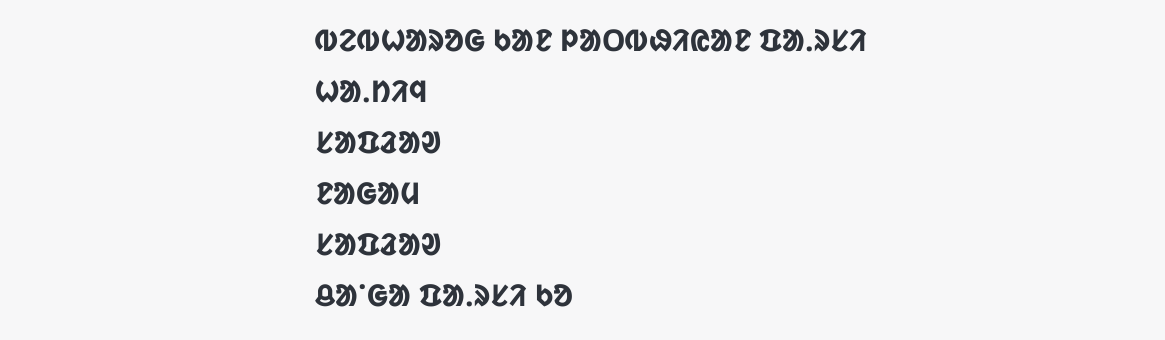ᱵᱮᱵᱦᱟᱨᱚᱜ ᱠᱟᱱ ᱞᱟᱛᱵᱷᱤᱭᱟᱱ ᱯᱟᱹᱨᱥᱤ
ᱦᱟᱹᱴᱤᱧ
ᱥᱟᱯᱲᱟᱣ
ᱱᱟᱜᱟᱢ
ᱥᱟᱯᱲᱟᱣ
ᱪᱟᱸᱜᱟ ᱯᱟᱹᱨᱥᱤ ᱠᱚ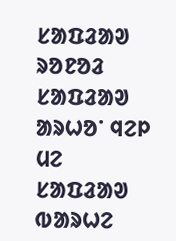ᱥᱟᱯᱲᱟᱣ
ᱨᱚᱱᱚᱲ
ᱥᱟᱯᱲᱟᱣ
ᱟᱨᱦᱚᱸ ᱧᱮᱞ ᱢᱮ
ᱥᱟᱯᱲᱟᱣ
ᱵᱟᱨᱦᱮ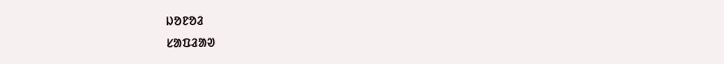ᱡᱚᱱᱚᱲ
ᱥᱟᱯᱲᱟᱣ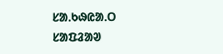ᱥᱟᱹᱠᱷᱭᱟᱹᱛ
ᱥᱟᱯᱲᱟᱣ